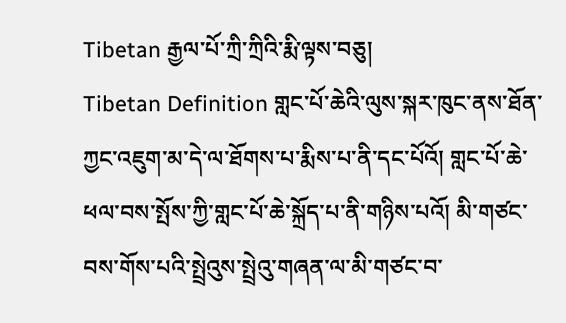Tibetan རྒྱལ་པོ་ཀྲི་ཀྲིའི་རྨི་ལྟས་བཅུ།
Tibetan Definition གླང་པོ་ཆེའི་ལུས་སྐར་ཁུང་ནས་ཐོན་ཀྱང་འཇུག་མ་དེ་ལ་ཐོགས་པ་རྨིས་པ་ནི་དང་པོའོ། གླང་པོ་ཆེ་ཕལ་བས་སྤོས་ཀྱི་གླང་པོ་ཆེ་སྐྲོད་པ་ནི་གཉིས་པའོ། མི་གཙང་བས་གོས་པའི་སྤྲེའུས་སྤྲེའུ་གཞན་ལ་མི་གཙང་བ་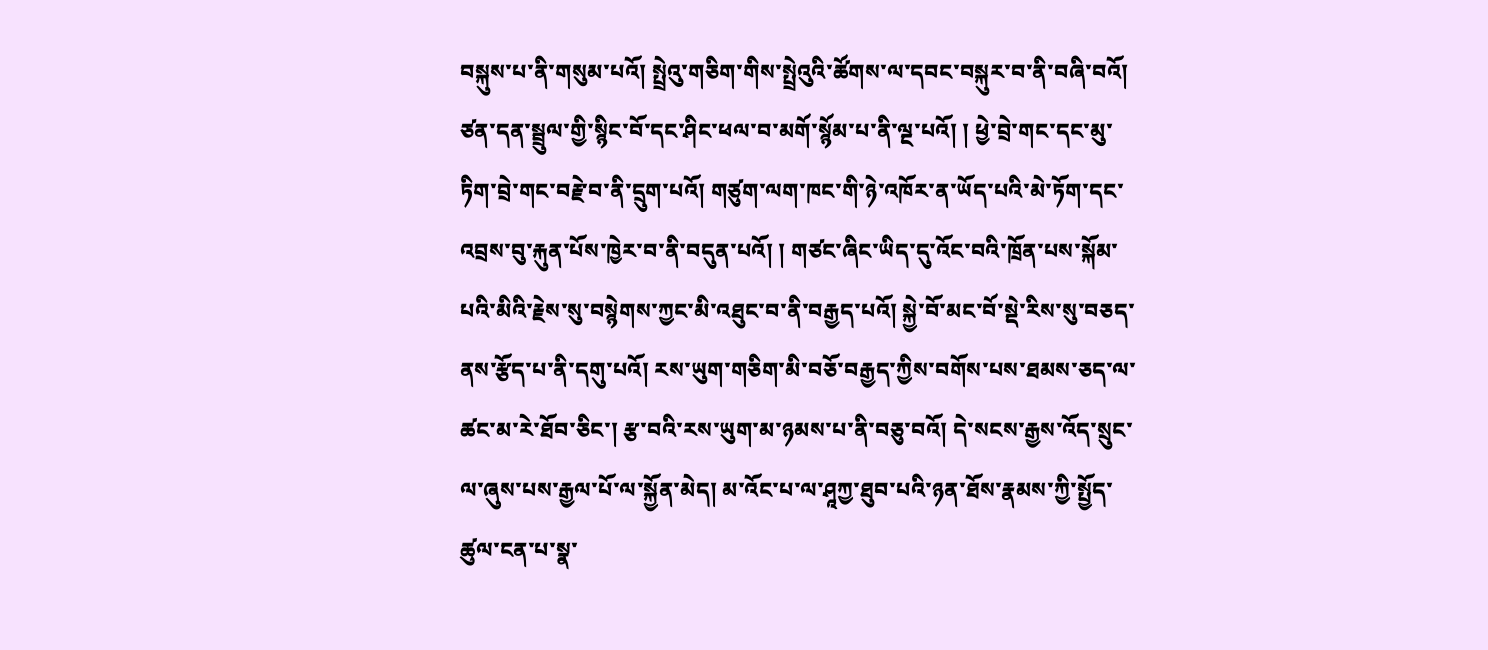བསྐུས་པ་ནི་གསུམ་པའོ། སྤྲེའུ་གཅིག་གིས་སྤྲེའུའི་ཚོགས་ལ་དབང་བསྐུར་བ་ནི་བཞི་བའོ། ཙན་དན་སྦྲུལ་གྱི་སྙིང་བོ་དང་ཤིང་ཕལ་བ་མགོ་སྙོམ་པ་ནི་ལྔ་པའོ། ། ཕྱེ་བྲེ་གང་དང་མུ་ཏིག་བྲེ་གང་བརྗེ་བ་ནི་དྲུག་པའོ། གཙུག་ལག་ཁང་གི་ཉེ་འཁོར་ན་ཡོད་པའི་མེ་ཏོག་དང་འབྲས་བུ་རྐུན་པོས་ཁྱེར་བ་ནི་བདུན་པའོ། ། གཙང་ཞིང་ཡིད་དུ་འོང་བའི་ཁྲོན་པས་སྐོམ་པའི་མིའི་རྗེས་སུ་བསྙེགས་ཀྱང་མི་འཐུང་བ་ནི་བརྒྱད་པའོ། སྐྱེ་བོ་མང་བོ་སྡེ་རིས་སུ་བཅད་ནས་རྩོད་པ་ནི་དགུ་པའོ། རས་ཡུག་གཅིག་མི་བཅོ་བརྒྱད་ཀྱིས་བགོས་པས་ཐམས་ཅད་ལ་ཚང་མ་རེ་ཐོབ་ཅིང་། རྩ་བའི་རས་ཡུག་མ་ཉམས་པ་ནི་བཅུ་བའོ། དེ་སངས་རྒྱས་འོད་སྲུང་ལ་ཞུས་པས་རྒྱལ་པོ་ལ་སྐྱོན་མེད། མ་འོང་པ་ལ་ཤཱཀྱ་ཐུབ་པའི་ཉན་ཐོས་རྣམས་ཀྱི་སྤྱོད་ཚུལ་ངན་པ་སྣ་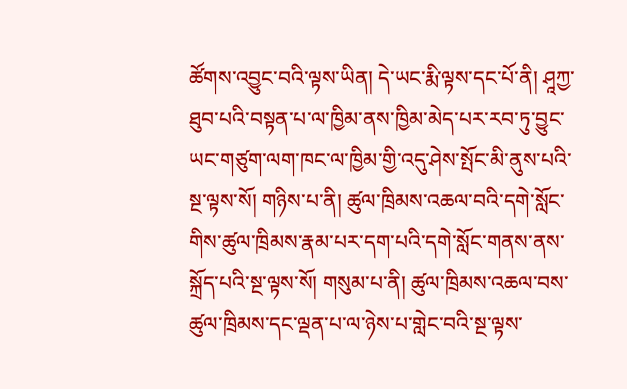ཚོགས་འབྱུང་བའི་ལྟས་ཡིན། དེ་ཡང་རྨི་ལྟས་དང་པོ་ནི། ཤཱཀྱ་ཐུབ་པའི་བསྟན་པ་ལ་ཁྱིམ་ནས་ཁྱིམ་མེད་པར་རབ་ཏུ་བྱུང་ཡང་གཙུག་ལག་ཁང་ལ་ཁྱིམ་གྱི་འདུ་ཤེས་སྤོང་མི་ནུས་པའི་སྔ་ལྟས་སོ། གཉིས་པ་ནི། ཚུལ་ཁྲིམས་འཆལ་བའི་དགེ་སློང་གིས་ཚུལ་ཁྲིམས་རྣམ་པར་དག་པའི་དགེ་སློང་གནས་ནས་སྐྲོད་པའི་སྔ་ལྟས་སོ། གསུམ་པ་ནི། ཚུལ་ཁྲིམས་འཆལ་བས་ཚུལ་ཁྲིམས་དང་ལྡན་པ་ལ་ཉེས་པ་གླེང་བའི་སྔ་ལྟས་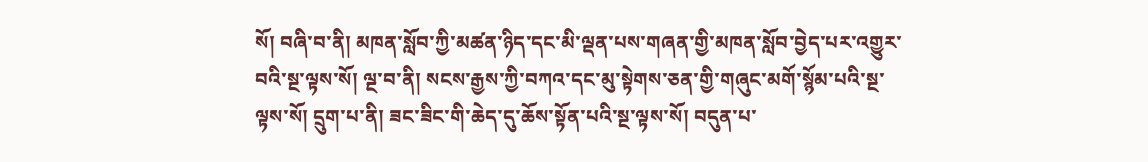སོ། བཞི་བ་ནི། མཁན་སློབ་ཀྱི་མཚན་ཉིད་དང་མི་ལྡན་པས་གཞན་གྱི་མཁན་སློབ་བྱེད་པར་འགྱུར་བའི་སྔ་ལྟས་སོ། ལྔ་བ་ནི། སངས་རྒྱས་ཀྱི་བཀའ་དང་མུ་སྟེགས་ཅན་གྱི་གཞུང་མགོ་སྙོམ་པའི་སྔ་ལྟས་སོ། དྲུག་པ་ནི། ཟང་ཟིང་གི་ཆེད་དུ་ཆོས་སྟོན་པའི་སྔ་ལྟས་སོ། བདུན་པ་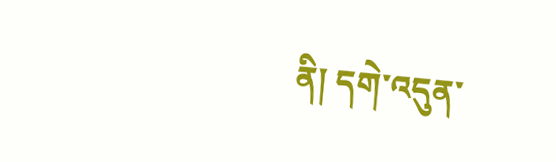ནི། དགེ་འདུན་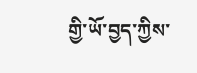གྱི་ཡོ་བྱད་ཀྱིས་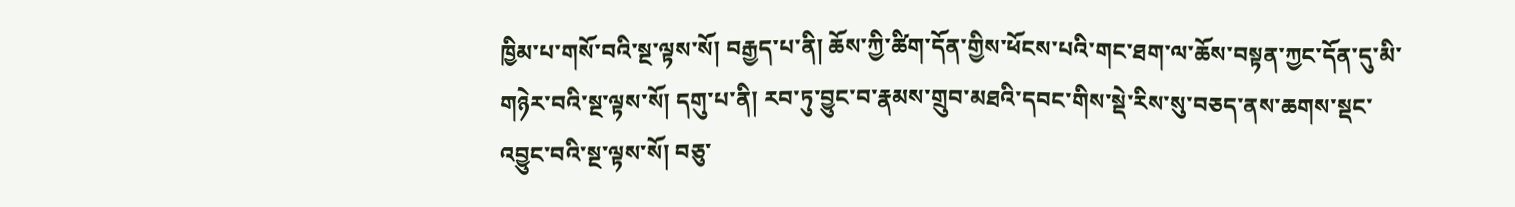ཁྱིམ་པ་གསོ་བའི་སྔ་ལྟས་སོ། བརྒྱད་པ་ནི། ཆོས་ཀྱི་ཚིག་དོན་གྱིས་ཕོངས་པའི་གང་ཐག་ལ་ཆོས་བསྟན་ཀྱང་དོན་དུ་མི་གཉེར་བའི་སྔ་ལྟས་སོ། དགུ་པ་ནི། རབ་ཏུ་བྱུང་བ་རྣམས་གྲུབ་མཐའི་དབང་གིས་སྡེ་རིས་སུ་བཅད་ནས་ཆགས་སྡང་འབྱུང་བའི་སྔ་ལྟས་སོ། བཅུ་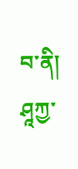བ་ནི། ཤཱཀྱ་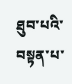ཐུབ་པའི་བསྟན་པ་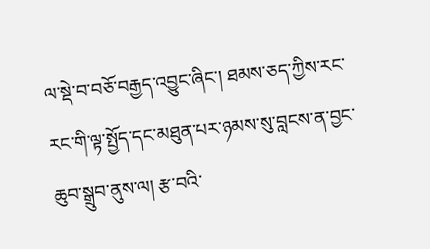ལ་སྡེ་བ་བཅོ་བརྒྱད་འབྱུང་ཞིང་། ཐམས་ཅད་ཀྱིས་རང་རང་གི་ལྟ་སྤྱོད་དང་མཐུན་པར་ཉམས་སུ་བླངས་ན་བྱང་ཆུབ་སྒྲུབ་ནུས་ལ། རྩ་བའི་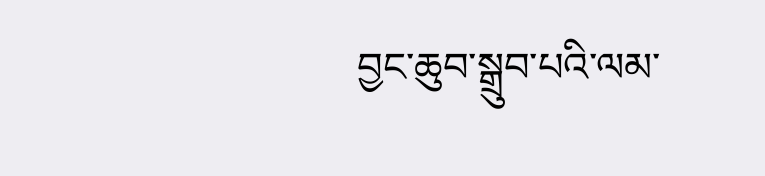བྱང་ཆུབ་སྒྲུབ་པའི་ལམ་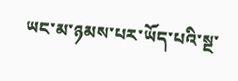ཡང་མ་ཉམས་པར་ཡོད་པའི་སྔ་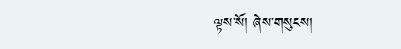ལྟས་སོ། ཞེས་གསུངས།